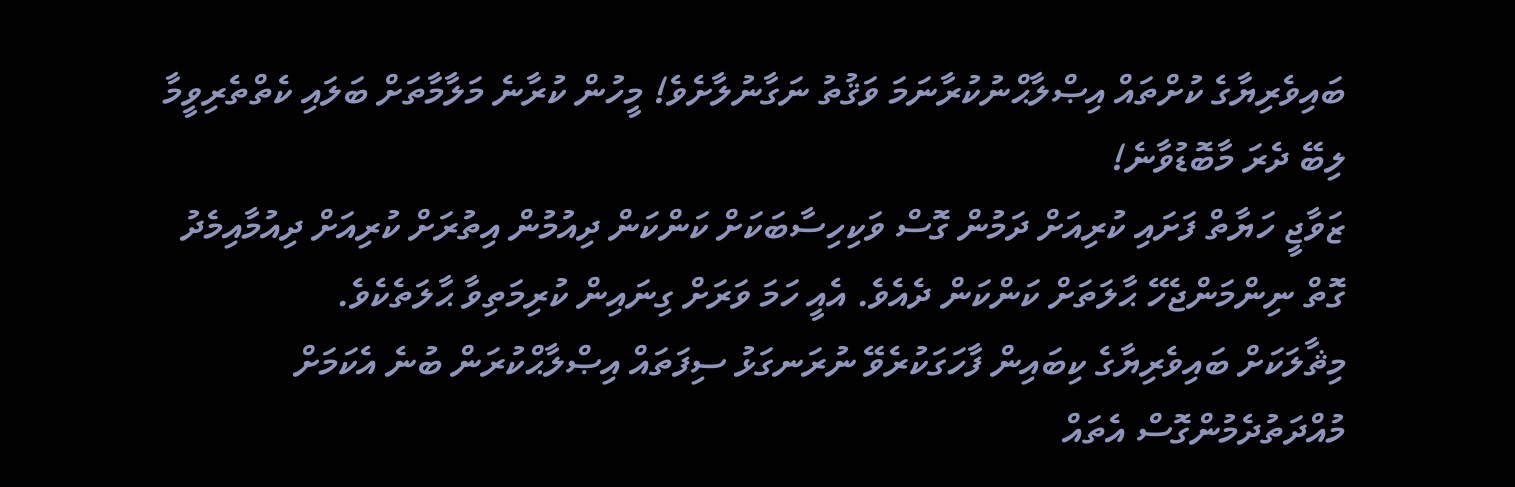ބައިވެރިޔާގެ ކުށްތައް އިޞްލާޙްނުކުރާނަމަ ވަޤުތު ނަގާނުލާށެވެ! މީހުން ކުރާނެ މަލާމާތަށް ބަލައި ކެތްތެރިވީމާ ލިބޭ ދެރަ މާބޮޑުވާނެ!
ޒަވާޖީ ހަޔާތް ފަށައި ކުރިއަށް ދަމުން ގޮސް ވަކިހިސާބަކަށް ކަންކަން ދިއުމުން އިތުރަށް ކުރިއަށް ދިއުމާއިމެދު ގޮތް ނިންމަންޖެހޭ ޙާލަތަށް ކަންކަން ދެއެވެ. އެއީ ހަމަ ވަރަށް ގިނައިން ކުރިމަތިވާ ޙާލަތެކެވެ.
މިޘާލަކަށް ބައިވެރިޔާގެ ކިބައިން ފާހަގަކުރެވޭ ނުރަނގަޅު ސިފަތައް އިޞްލާޙްކުރަން ބުނެ އެކަމަށް މުއްދަތުދެމުންގޮސް އެތައް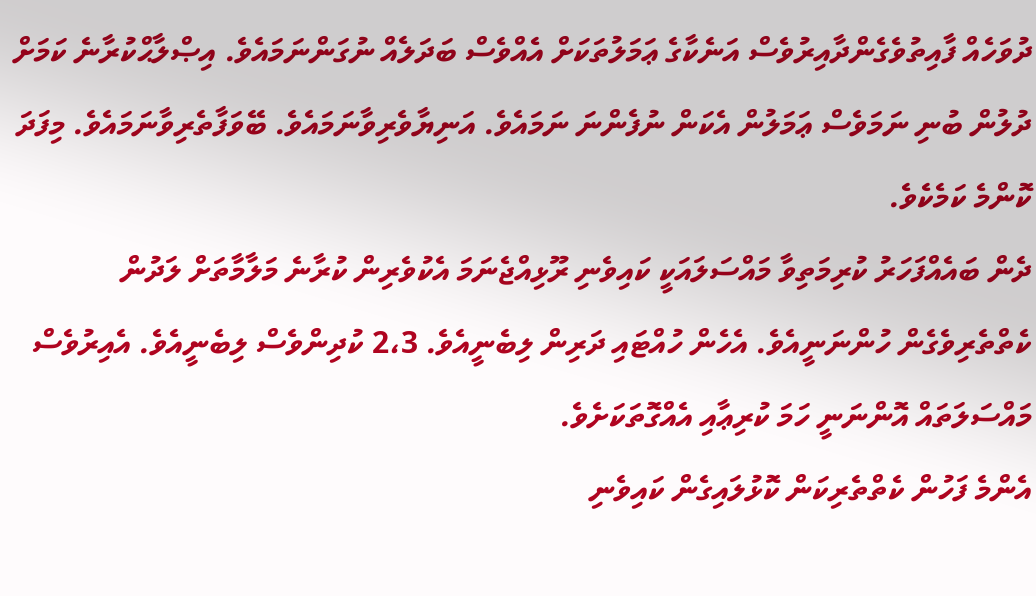ދުވަހެއް ފާއިތުވެގެންދާއިރުވެސް އަނެކާގެ ޢަމަލުތަކަށް އެއްވެސް ބަދަލެއް ނުގަންނަމައެވެ. އިޞްލާޙްކުރާނެ ކަމަށް ދުލުން ބުނި ނަމަވެސް ޢަމަލުން އެކަން ނުފެންނަ ނަމައެވެ. އަނިޔާވެރިވާނަމައެވެ. ބޭވަފާތެރިވާނަމައެވެ. މިފަދަ ކޮންމެ ކަމެކެވެ.
ދެން ބައެއްފަހަރު ކުރިމަތިވާ މައްސަލައަކީ ކައިވެނި ރޫޅިއްޖެނަމަ އެކުވެރިން ކުރާނެ މަލާމާތަށް ލަދުން ކެތްތެރިވެގެން ހުންނަނީއެވެ. އެހެން ހުއްޓައި ދަރިން ލިބެނީއެވެ. 2،3 ކުދިންވެސް ލިބެނީއެވެ. އެއިރުވެސް މައްސަލަތައް އޮންނަނީ ހަމަ ކުރިޢާއި އެއްގޮތަކަށެވެ.
އެންމެ ފަހުން ކެތްތެރިކަން ކޮޅުލައިގެން ކައިވެނި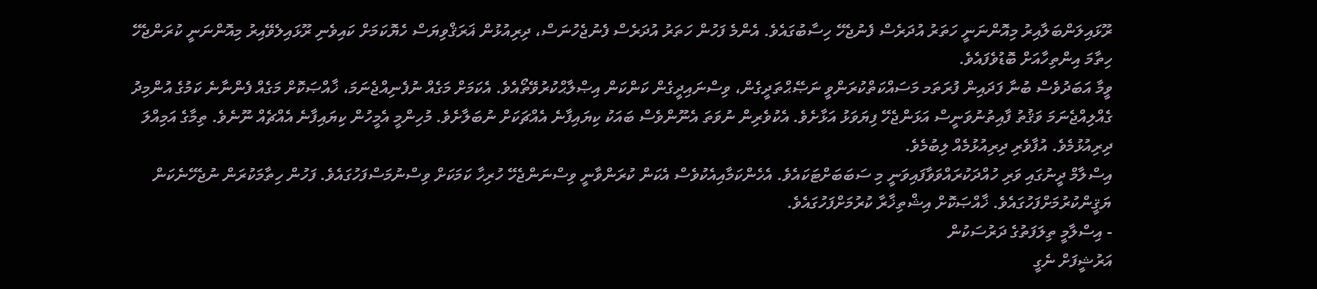ރޫޅައިލަންބަލާއިރު މިއޮންނަނީ ހަތަރު އުދަރެސް ފެނުޖެހޭ ހިސާބުގައެވެ. އެންމެ ފަހުން ހަތަރު އުދަރެސް ފެނުޖެހުނަސް، ދިރިއުޅުން ޣަރަޤްވިޔަސް ހެޔޮކަމަށް ކައިވެނި ރޫޅައިލެވޭއިރު މިއޮންނަނީ ކުރަންޖެހޭ ހިތާމަ އިންތިހާއަށް ބޮޑުވެފައެވެ.
ވީމާ އަބަދުވެސް ބުނާ ފަދައިން ފުރަތަމ މަސައްކަތްކުރަންވީ ނަޞޭޙްތަދީގެން، ވިސްނައިދީގެން ކަންކަން އިޞްލާޙްކުރުވޭތޯއެވެ. އެކަމަށް މަގެއް ނުފެނިއްޖެނަމަ، ޚާއްޞަކޮށް މަގެއް ފެންނާނެ ކަމުގެ އުންމިދު ގެއްލިއްޖެނަމަ ވަޤުތު ފާއިތުނުވަނީސް އަޅަންޖެހޭ ފިޔަވަޅު އަޅާށެވެ. އެކުވެރިން ނުވަތަ އެނޫންވެސް ބައަކު ކިޔައިފާނެ އެއްޗަކަށް ނުބަލާށެވެ. މުހިންމީ އެމީހުން ކިޔައިފާނެ އެއްޗެއް ނޫނެވެ. ތިމާގެ އަމިއްލަ ދިރިއުޅުމެވެ. އުފާވެރި ދިރިއުޅުމެއް ލިބުމެވެ.
އިސްލާމް ދީނުގައި ވަރި ހުއްދަކުރައްވަވާފައިވަނީ މި ސަބަބަށްޓަކައެވެ. އެހެންކަމާއިއެކުވެސް އެކަން ކުރަންވާނީ ވިސްނަންޖެހޭ ހުރިހާ ކަމަކަށް ވިސްނުމަސްފަހުގައެވެ. ފަހުން ހިތާމަކުރަން ނުޖެހޭނެކަން ޔަޤީންކުރުމަށްފަހުގައެވެ. ޚާއްޞަކޮށް އިޝްތިޚާރާ ކުރުމަށްފަހުގައެވެ.
- އިސްލާމީ ތިލަފަތުގެ ދަރުސަކުން
އަރުޝީފަށް ނެގީ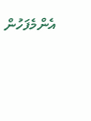އެންމެފަހުން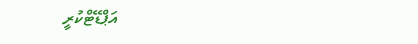އަޕްޑޭޓްކުރީ